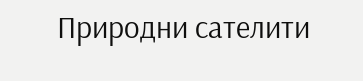Природни сателити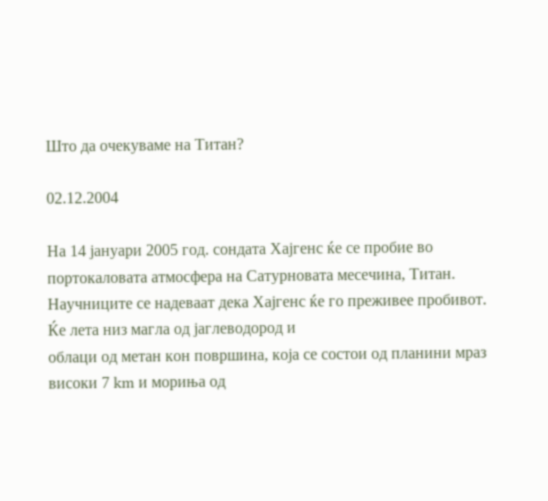Што да очекуваме на Титан?

02.12.2004

На 14 јануари 2005 год. сондата Хајгенс ќе се пробие во портокаловата атмосфера на Сатурновата месечина, Титан. Научниците се надеваат дека Хајгенс ќе го преживее пробивот. Ќе лета низ магла од јаглеводород и
облаци од метан кон површина, која се состои од планини мраз високи 7 km и мориња од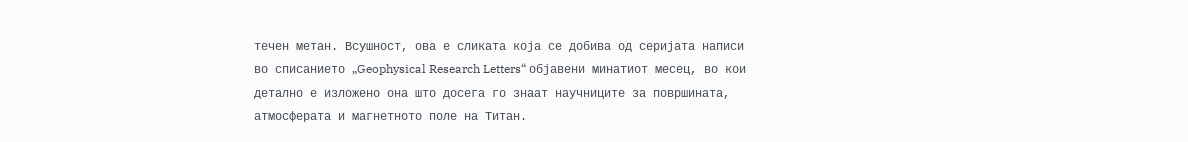течен метан. Всушност, ова е сликата која се добива од серијата написи во списанието „Geophysical Research Letters“ објавени минатиот месец, во кои детално е изложено она што досега го знаат научниците за површината, атмосферата и магнетното поле на Титан.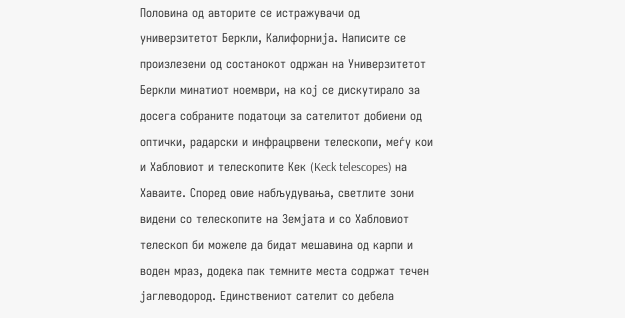Половина од авторите се истражувачи од универзитетот Беркли, Калифорнија. Написите се произлезени од состанокот одржан на Универзитетот Беркли минатиот ноември, на кој се дискутирало за досега собраните податоци за сателитот добиени од оптички, радарски и инфрацрвени телескопи, меѓу кои и Хабловиот и телескопите Кек (Keck telescopes) на Хаваите. Според овие набљудувања, светлите зони видени со телескопите на Земјата и со Хабловиот телескоп би можеле да бидат мешавина од карпи и воден мраз, додека пак темните места содржат течен јаглеводород. Единствениот сателит со дебела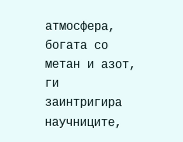атмосфера, богата со метан и азот, ги заинтригира научниците,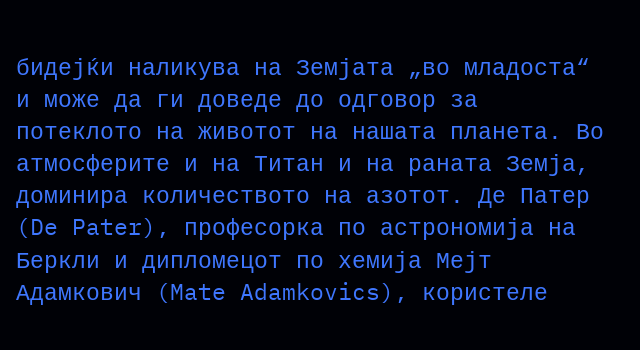бидејќи наликува на Земјата „во младоста“ и може да ги доведе до одговор за потеклото на животот на нашата планета. Во атмосферите и на Титан и на раната Земја, доминира количеството на азотот. Де Патер (De Pater), професорка по астрономија на Беркли и дипломецот по хемија Мејт Адамкович (Mate Adamkovics), користеле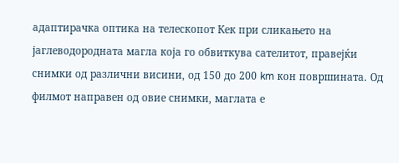адаптирачка оптика на телескопот Кек при сликањето на јаглеводородната магла која го обвиткува сателитот, правејќи снимки од различни висини, од 150 до 200 km кон површината. Од филмот направен од овие снимки, маглата е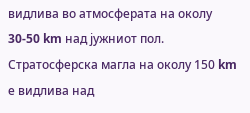видлива во атмосферата на околу 30-50 km над јужниот пол. Стратосферска магла на околу 150 km е видлива над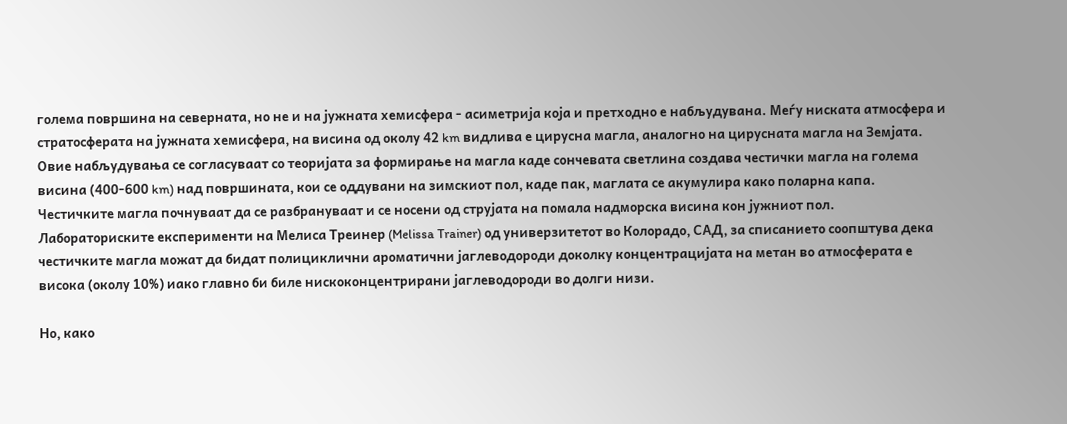голема површина на северната, но не и на јужната хемисфера - асиметрија која и претходно е набљудувана. Меѓу ниската атмосфера и стратосферата на јужната хемисфера, на висина од околу 42 km видлива е цирусна магла, аналогно на цирусната магла на Земјата. Овие набљудувања се согласуваат со теоријата за формирање на магла каде сончевата светлина создава честички магла на голема висина (400-600 km) над површината, кои се оддувани на зимскиот пол, каде пак, маглата се акумулира како поларна капа. Честичките магла почнуваат да се разбрануваат и се носени од струјата на помала надморска висина кон јужниот пол. Лабораториските експерименти на Мелиса Треинер (Melissa Trainer) од универзитетот во Колорадо, САД, за списанието соопштува дека честичките магла можат да бидат полициклични ароматични јаглеводороди доколку концентрацијата на метан во атмосферата е висока (околу 10%) иако главно би биле нискоконцентрирани јаглеводороди во долги низи.

Но, како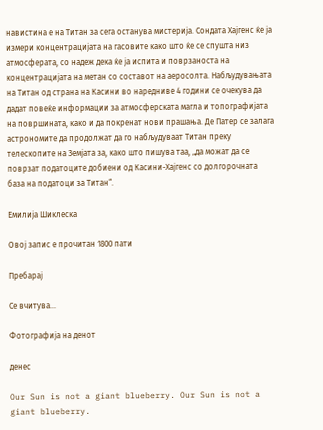навистина е на Титан за сега останува мистерија. Сондата Хајгенс ќе ја измери концентрацијата на гасовите како што ќе се спушта низ атмосферата, со надеж дека ќе ја испита и поврзаноста на концентрацијата на метан со составот на аеросолта. Набљудувањата на Титан од страна на Касини во наредниве 4 години се очекува да дадат повеќе информации за атмосферската магла и топографијата на површината, како и да покренат нови прашања. Де Патер се залага астрономите да продолжат да го набљудуваат Титан преку телескопите на Земјата за, како што пишува таа, „да можат да се поврзат податоците добиени од Касини-Хајгенс со долгорочната база на податоци за Титан“.

Емилија Шиклеска

Овој запис е прочитан 1800 пати

Пребарај

Се вчитува...

Фотографија на денот

денес

Our Sun is not a giant blueberry. Our Sun is not a giant blueberry.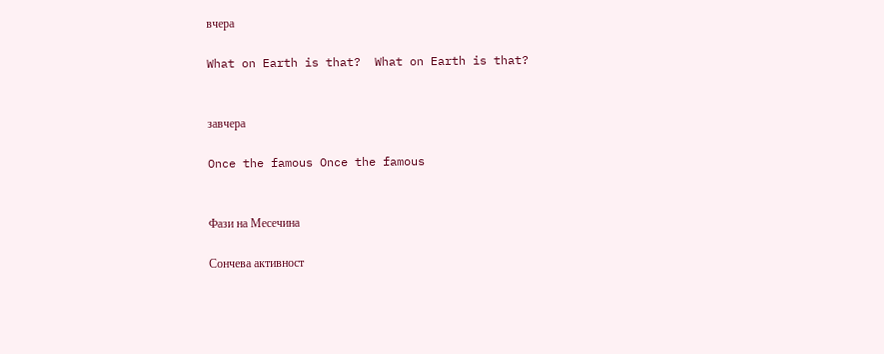вчера

What on Earth is that?  What on Earth is that?


завчера

Once the famous Once the famous


Фази на Месечина

Сончева активност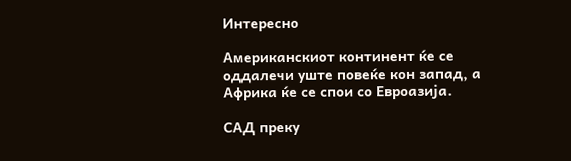Интересно

Американскиот континент ќе се оддалечи уште повеќе кон запад, а Африка ќе се спои со Евроазија.

САД преку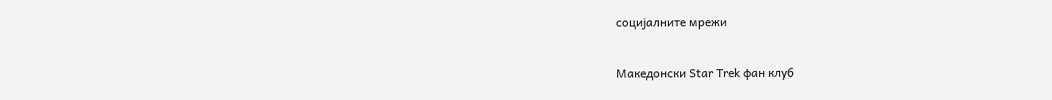социјалните мрежи

Македонски Star Trek фан клуб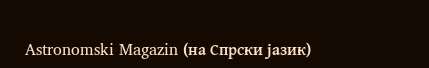Astronomski Magazin (на Спрски јазик)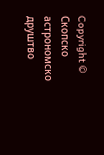Copyright © Скопско астрономско друштво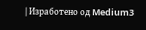| Изработено од Medium3